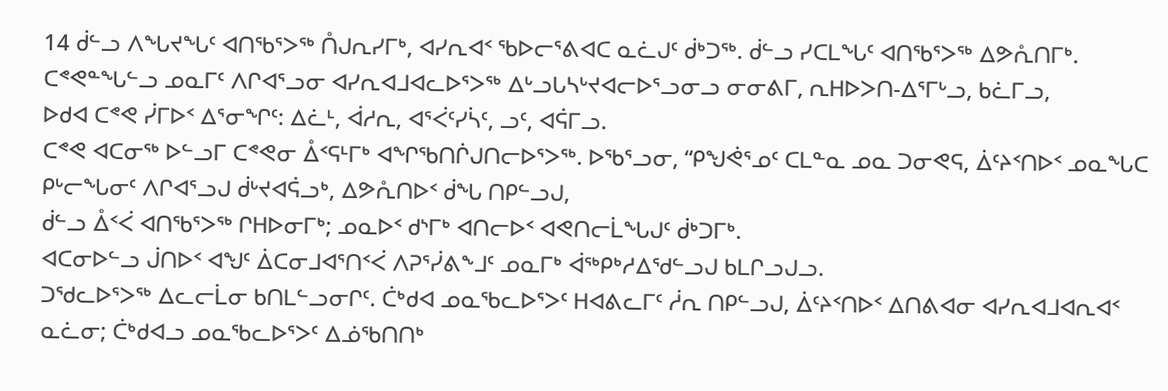14 ᑰᓪᓗ ᐱᖓᔪᖓᑦ ᐊᑎᖃᕐᐳᖅ ᑍᒍᕆᓯᒥᒃ, ᐊᓯᕆᐊᑉ ᖃᐅᓕᕐᕕᐊᑕ ᓇᓛᒍᑦ ᑰᒃᑐᖅ. ᑰᓪᓗ ᓯᑕᒪᖓᑦ ᐊᑎᖃᕐᐳᖅ ᐃᕗᕅᑎᒥᒃ.
ᑕᕝᕙᓐᖓᓪᓗ ᓄᓇᒥᑦ ᐱᒋᐊᕐᓗᓂ ᐊᓯᕆᐊᒧᐊᓚᐅᕐᐳᖅ ᐃᒡᓗᒐᓴᒡᔪᐊᓕᐅᕐᓗᓂᓗ ᓂᓂᕕᒥ, ᕆᕼᐅᐳᑎ-ᐃᕐᒥᒡᓗ, ᑲᓛᒥᓗ,
ᐅᑯᐊ ᑕᕝᕙ ᓰᒥᐅᑉ ᐃᕐᓂᖏᑦ: ᐃᓛᒻ, ᐋᓱᕆ, ᐊᕐᐹᑦᓯᓵᑦ, ᓗᑦ, ᐊᕌᒥᓗ.
ᑕᕝᕙ ᐊᑕᓂᖅ ᐅᓪᓗᒥ ᑕᕝᕙᓂ ᐂᑉᕋᒻᒥᒃ ᐊᖏᖃᑎᒌᒍᑎᓕᐅᕐᐳᖅ. ᐅᖃᕐᓗᓂ, “ᑭᖑᕚᕐᓄᑦ ᑕᒪᓐᓇ ᓄᓇ ᑐᓂᕙᕋ, ᐄᑦᔨᑉᑎᐅᑉ ᓄᓇᖓᑕ ᑭᒡᓕᖓᓂᑦ ᐱᒋᐊᕐᓗᒍ ᑰᒡᔪᐊᕌᓗᒃ, ᐃᕗᕅᑎᐅᑉ ᑰᖓ ᑎᑭᓪᓗᒍ,
ᑰᓪᓗ ᐂᑉᐹ ᐊᑎᖃᕐᐳᖅ ᒋᕼᐅᓂᒥᒃ; ᓄᓇᐅᑉ ᑯᔅᒥᒃ ᐊᑎᓕᐅᑉ ᐊᕙᑎᓕᒫᖓᒍᑦ ᑰᒃᑐᒥᒃ.
ᐊᑕᓂᐅᓪᓗ ᒎᑎᐅᑉ ᐊᖑᑦ ᐄᑕᓂᒧᐊᕐᑎᑉᐹ ᐱᕈᕐᓰᕕᖕᒧᑦ ᓄᓇᒥᒃ ᐋᖅᑭᒃᓱᐃᖁᓪᓗᒍ ᑲᒪᒋᓗᒍᓗ.
ᑐᖁᓚᐅᕐᐳᖅ ᐃᓚᓕᒫᓂ ᑲᑎᒪᓪᓗᓂᒋᑦ. ᑖᒃᑯᐊ ᓄᓇᖃᓚᐅᕐᐳᑦ ᕼᐊᕕᓚᒥᑦ ᓲᕆ ᑎᑭᓪᓗᒍ, ᐄᑦᔨᑉᑎᐅᑉ ᐃᑎᕕᐊᓂ ᐊᓯᕆᐊᒧᐊᕆᐊᑉ ᓇᓛᓂ; ᑖᒃᑯᐊᓗ ᓄᓇᖃᓚᐅᕐᐳᑦ ᐃᓅᖃᑎᑎᒃ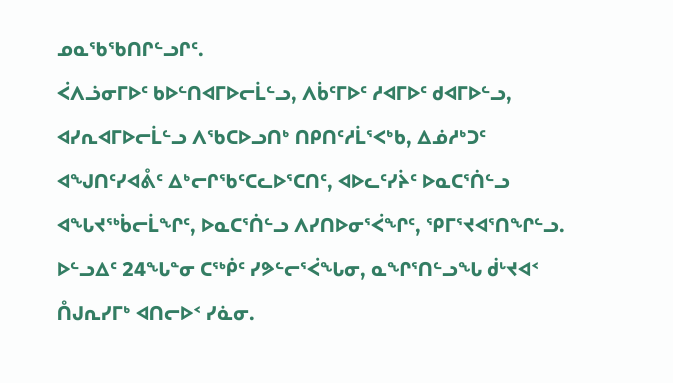ᓄᓇᖃᖃᑎᒋᓪᓗᒋᑦ.
ᐹᐱᓘᓂᒥᐅᑦ ᑲᐅᓪᑎᐊᒥᐅᓕᒫᓪᓗ, ᐱᑳᑦᒥᐅᑦ ᓱᐊᒥᐅᑦ ᑯᐊᒥᐅᓪᓗ, ᐊᓯᕆᐊᒥᐅᓕᒫᓪᓗ ᐱᖃᑕᐅᓗᑎᒃ ᑎᑭᑎᑦᓱᒫᕐᐸᒃᑲ, ᐃᓅᓱᒃᑐᑦ ᐊᖑᑎᑦᓯᐊᕔᑦ ᐃᒃᓕᒋᖃᑦᑕᓚᐅᕐᑕᑎᑦ, ᐊᐅᓚᑦᓯᔩᑦ ᐅᓇᑕᕐᑏᓪᓗ ᐊᖓᔪᖅᑳᓕᒫᖏᑦ, ᐅᓇᑕᕐᑏᓪᓗ ᐱᓯᑎᐅᓂᕐᐹᖏᑦ, ᕿᒥᕐᔪᐊᕐᑎᖏᓪᓗ.
ᐅᓪᓗᐃᑦ 24ᖓᓐᓂ ᑕᖅᑮᑦ ᓯᕗᓪᓕᕐᐹᖓᓂ, ᓇᖏᕐᑎᓪᓗᖓ ᑰᒡᔪᐊᑉ ᑍᒍᕆᓯᒥᒃ ᐊᑎᓕᐅᑉ ᓯᓈᓂ.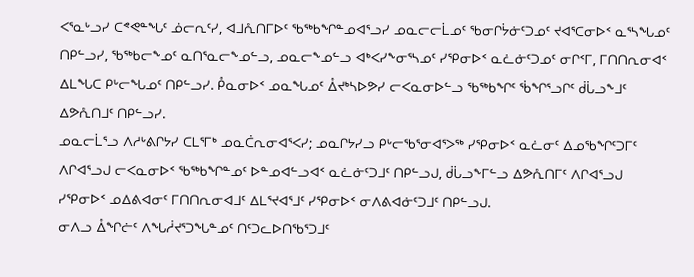ᐸᕐᓇᒡᓗᓯ ᑕᕝᕙᓐᖓᑦ ᓅᓕᕆᑦᓯ, ᐊᒧᕅᑎᒥᐅᑦ ᖃᖅᑲᖏᓐᓄᐊᕐᓗᓯ ᓄᓇᓕᓕᒫᓄᑦ ᖃᓂᒋᔮᓃᑦᑐᓄᑦ ᔪᐊᕐᑕᓂᐅᑉ ᓇᕐᓴᖓᓄᑦ ᑎᑭᓪᓗᓯ, ᖃᖅᑲᓕᖕᓄᑦ ᓇᑎᕐᓇᓕᖕᓄᓪᓗ, ᓄᓇᓕᖕᓄᓪᓗ ᐊᒃᐸᓯᖕᓂᕐᓴᓄᑦ ᓯᕿᓂᐅᑉ ᓇᓛᓃᑦᑐᓄᑦ ᓂᒋᑉᒥ, ᒥᑎᑎᕆᓂᐊᑉ ᐃᒪᖓᑕ ᑭᒡᓕᖓᓄᑦ ᑎᑭᓪᓗᓯ. ᑬᓇᓂᐅᑉ ᓄᓇᖓᓄᑦ ᐂᔪᒃᓴᐅᕗᓯ ᓕᐸᓇᓂᐅᓪᓗ ᖃᖅᑲᖏᑦ ᖄᖏᕐᓗᒋᑦ ᑰᒑᓗᖕᒧᑦ ᐃᕗᕅᑎᒧᑦ ᑎᑭᓪᓗᓯ.
ᓄᓇᓕᒫᕐᓗ ᐱᓱᒡᕕᒋᔭᓯ ᑕᒪᕐᒥᒃ ᓄᓇᑖᕆᓂᐊᕐᐸᓯ; ᓄᓇᒋᔭᓯᓗ ᑭᒡᓕᖃᕐᓂᐊᕐᐳᖅ ᓯᕿᓂᐅᑉ ᓇᓛᓂᑦ ᐃᓄᖃᖏᑦᑐᒥᑦ ᐱᒋᐊᕐᓗᒍ ᓕᐸᓇᓂᐅᑉ ᖃᖅᑲᖏᓐᓄᑦ ᐅᓐᓄᐊᓪᓗᐊᑉ ᓇᓛᓃᑦᑐᒧᑦ ᑎᑭᓪᓗᒍ, ᑰᒑᓗᖕᒥᓪᓗ ᐃᕗᕅᑎᒥᑦ ᐱᒋᐊᕐᓗᒍ ᓯᕿᓂᐅᑉ ᓄᐃᕕᐊᓂᑦ ᒥᑎᑎᕆᓂᐊᒧᑦ ᐃᒪᕐᔪᐊᕐᒧᑦ ᓯᕿᓂᐅᑉ ᓂᐱᕕᐊᓃᑦᑐᒧᑦ ᑎᑭᓪᓗᒍ.
ᓂᐱᓗ ᐂᖏᓖᑦ ᐱᖓᓲᔪᕐᑐᖓᓐᓄᑦ ᑎᑦᑐᓚᐅᑎᖃᕐᑐᒧᑦ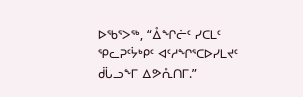ᐅᖃᕐᐳᖅ, “ᐂᖏᓖᑦ ᓯᑕᒪᑦ ᕿᓚᕈᑦᔮᒃᑭᑦ ᐊᑦᓱᖏᕐᑕᐅᓯᒪᔪᑦ ᑰᒑᓗᖕᒥ ᐃᕗᕅᑎᒥ.”